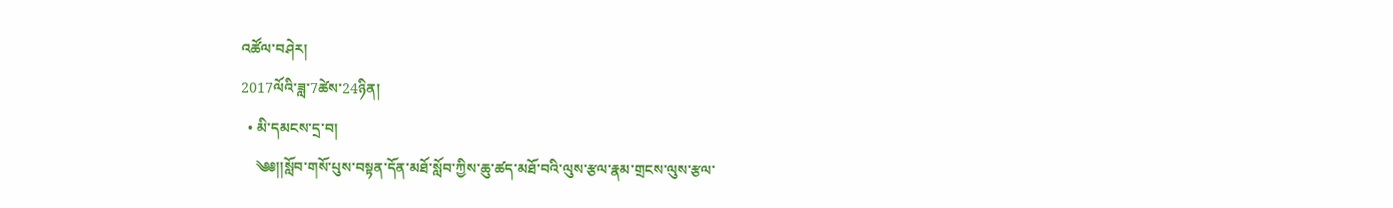འཚོལ་བཤེར།
2017ལོའི་ཟླ་7ཚེས་24ཉིན།
  • མི་དམངས་དྲ་བ།
    ༄༅།།སློབ་གསོ་པུས་བསྟན་དོན་མཐོ་སློབ་ཀྱིས་ཆུ་ཚད་མཐོ་བའི་ལུས་རྩལ་རྣམ་གྲངས་ལུས་རྩལ་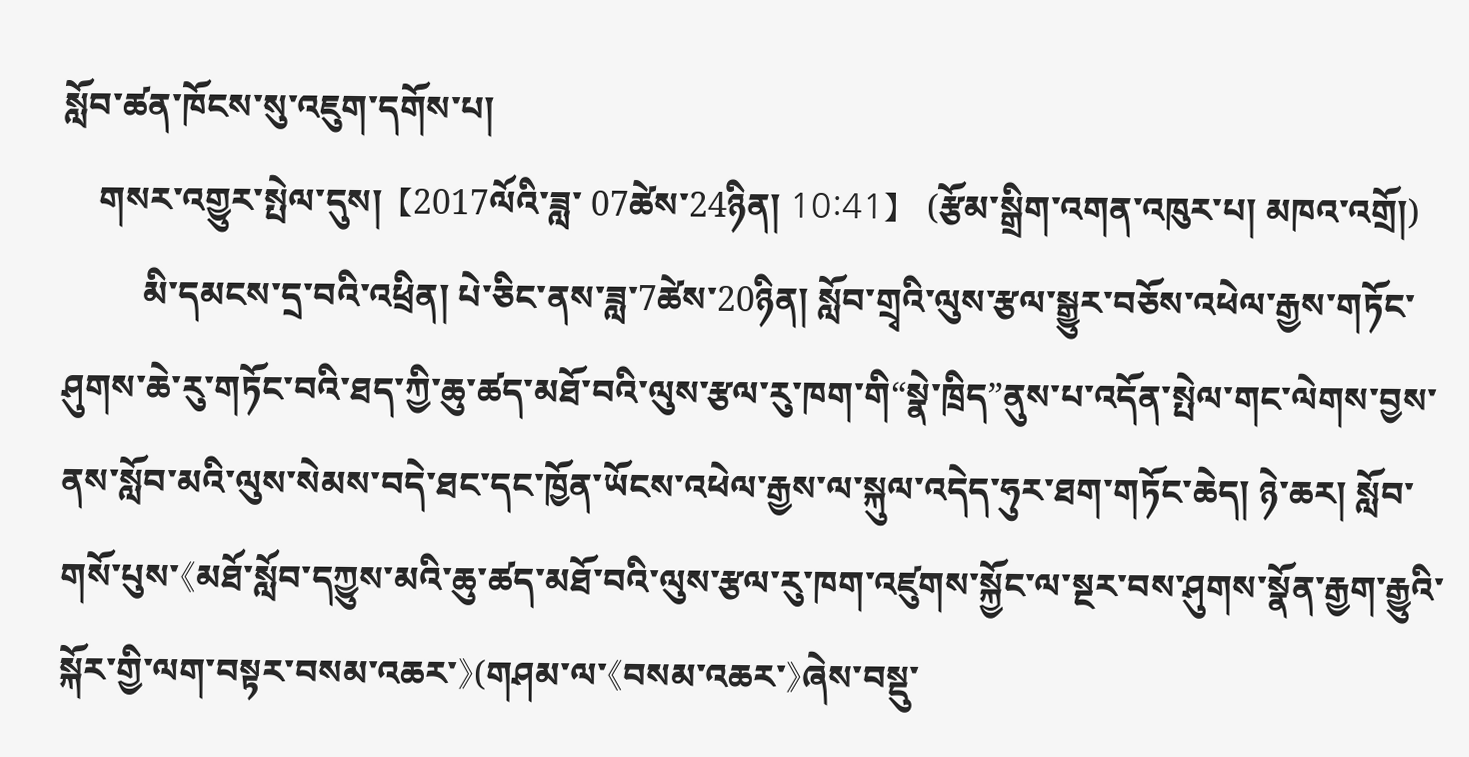སློབ་ཚན་ཁོངས་སུ་འཇུག་དགོས་པ།
    གསར་འགྱུར་སྤེལ་དུས།  【2017ལོའི་ཟླ་ 07ཚེས་24ཉིན། 10:41】   (རྩོམ་སྒྲིག་འགན་འཁུར་པ། མཁའ་འགྲོ།)
         མི་དམངས་དྲ་བའི་འཕྲིན། པེ་ཅིང་ནས་ཟླ་7ཚེས་20ཉིན། སློབ་གྲྭའི་ལུས་རྩལ་སྒྱུར་བཅོས་འཕེལ་རྒྱས་གཏོང་ཤུགས་ཆེ་རུ་གཏོང་བའི་ཐད་ཀྱི་ཆུ་ཚད་མཐོ་བའི་ལུས་རྩལ་རུ་ཁག་གི“སྣེ་ཁྲིད”ནུས་པ་འདོན་སྤེལ་གང་ལེགས་བྱས་ནས་སློབ་མའི་ལུས་སེམས་བདེ་ཐང་དང་ཁྱོན་ཡོངས་འཕེལ་རྒྱས་ལ་སྐུལ་འདེད་ཧུར་ཐག་གཏོང་ཆེད། ཉེ་ཆར། སློབ་གསོ་པུས་《མཐོ་སློབ་དཀྱུས་མའི་ཆུ་ཚད་མཐོ་བའི་ལུས་རྩལ་རུ་ཁག་འཛུགས་སྐྱོང་ལ་སྔར་བས་ཤུགས་སྣོན་རྒྱག་རྒྱུའི་སྐོར་གྱི་ལག་བསྟར་བསམ་འཆར་》(གཤམ་ལ་《བསམ་འཆར་》ཞེས་བསྡུ་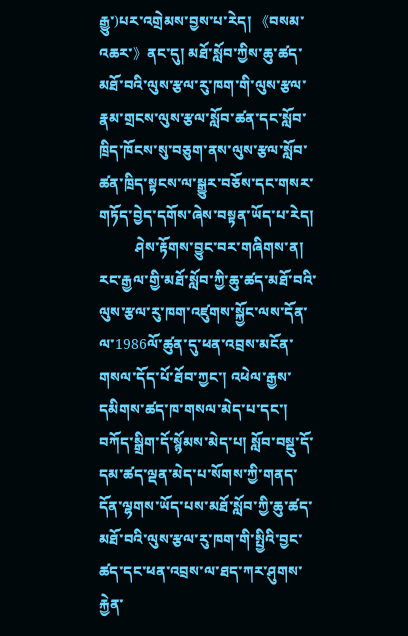རྒྱུ་)པར་འགྲེམས་བྱས་པ་རེད། 《བསམ་འཆར་》ནང་དུ། མཐོ་སློབ་ཀྱིས་ཆུ་ཚད་མཐོ་བའི་ལུས་རྩལ་རུ་ཁག་གི་ལུས་རྩལ་རྣམ་གྲངས་ལུས་རྩལ་སློབ་ཚན་དང་སློབ་ཁྲིད་ཁོངས་སུ་བཅུག་ནས་ལུས་རྩལ་སློབ་ཚན་ཁྲིད་སྟངས་ལ་སྒྱུར་བཅོས་དང་གསར་གཏོད་བྱེད་དགོས་ཞེས་བསྟན་ཡོད་པ་རེད།
          ཤེས་རྟོགས་བྱུང་བར་གཞིགས་ན། རང་རྒྱལ་གྱི་མཐོ་སློབ་ཀྱི་ཆུ་ཚད་མཐོ་བའི་ལུས་རྩལ་རུ་ཁག་འཛུགས་སྐྱོང་ལས་དོན་ལ་1986ལོ་ཚུན་དུ་ཕན་འབྲས་མངོན་གསལ་དོད་པོ་ཐོབ་ཀྱང་། འཕེལ་རྒྱས་དམིགས་ཚད་ཁ་གསལ་མེད་པ་དང་། བཀོད་སྒྲིག་དོ་སྙོམས་མེད་པ། སློབ་བསྡུ་དོ་དམ་ཚད་ལྡན་མེད་པ་སོགས་ཀྱི་གནད་དོན་ལྷགས་ཡོད་པས་མཐོ་སློབ་ཀྱི་ཆུ་ཚད་མཐོ་བའི་ལུས་རྩལ་རུ་ཁག་གི་སྤྱིའི་བྱང་ཚད་དང་ཕན་འབྲས་ལ་ཐད་ཀར་ཤུགས་རྐྱེན་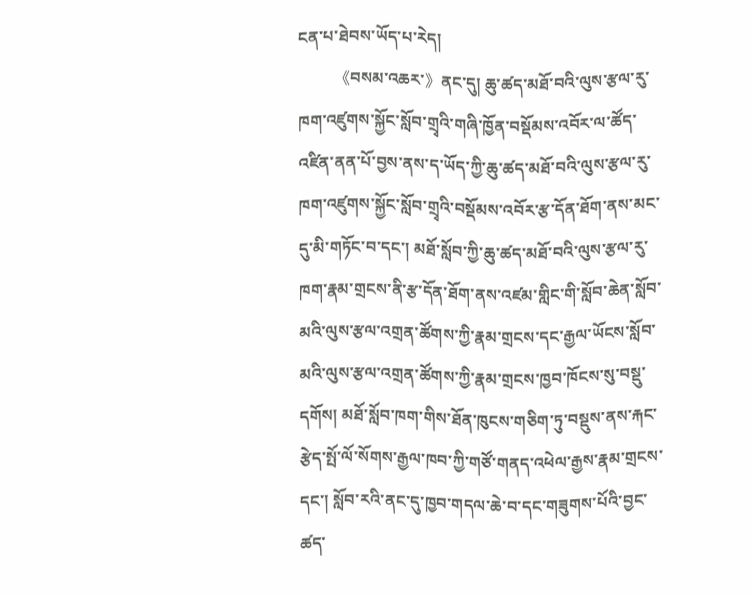ངན་པ་ཐེབས་ཡོད་པ་རེད།
         《བསམ་འཆར་》ནང་དུ། ཆུ་ཚད་མཐོ་བའི་ལུས་རྩལ་རུ་ཁག་འཛུགས་སྐྱོང་སློབ་གྲྭའི་གཞི་ཁྱོན་བསྡོམས་འབོར་ལ་ཚོད་འཛིན་ནན་པོ་བྱས་ནས་ད་ཡོད་ཀྱི་ཆུ་ཚད་མཐོ་བའི་ལུས་རྩལ་རུ་ཁག་འཛུགས་སྐྱོང་སློབ་གྲྭའི་བསྡོམས་འབོར་རྩ་དོན་ཐོག་ནས་མང་དུ་མི་གཏོང་བ་དང་། མཐོ་སློབ་ཀྱི་ཆུ་ཚད་མཐོ་བའི་ལུས་རྩལ་རུ་ཁག་རྣམ་གྲངས་ནི་རྩ་དོན་ཐོག་ནས་འཛམ་གླིང་གི་སློབ་ཆེན་སློབ་མའི་ལུས་རྩལ་འགྲན་ཚོགས་ཀྱི་རྣམ་གྲངས་དང་རྒྱལ་ཡོངས་སློབ་མའི་ལུས་རྩལ་འགྲན་ཚོགས་ཀྱི་རྣམ་གྲངས་ཁྱབ་ཁོངས་སུ་བསྡུ་དགོས། མཐོ་སློབ་ཁག་གིས་ཐོན་ཁུངས་གཅིག་ཏུ་བསྡུས་ནས་རྐང་རྩེད་སྤོ་ལོ་སོགས་རྒྱལ་ཁབ་ཀྱི་གཙོ་གནད་འཕེལ་རྒྱས་རྣམ་གྲངས་དང་། སློབ་རའི་ནང་དུ་ཁྱབ་གདལ་ཆེ་བ་དང་གཟུགས་པོའི་བྱང་ཚད་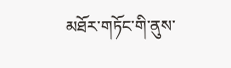མཐོར་གཏོང་གི་ནུས་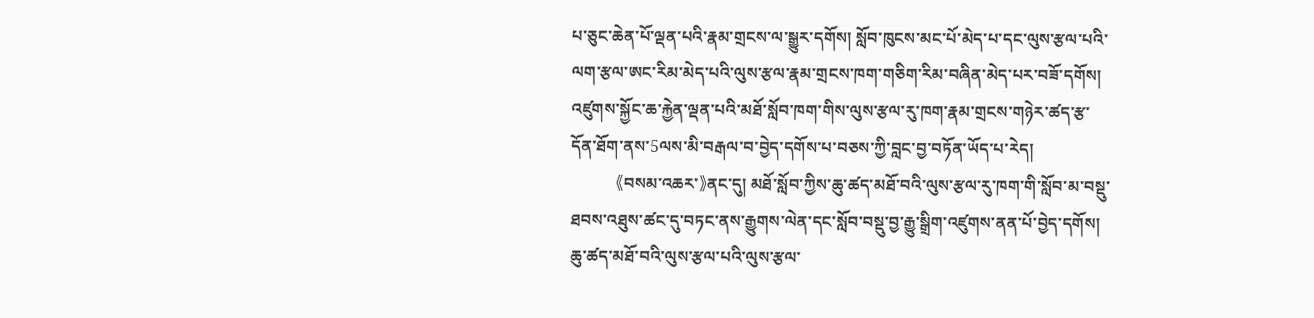པ་ཅུང་ཆེན་པོ་ལྡན་པའི་རྣམ་གྲངས་ལ་སྒྱུར་དགོས། སློབ་ཁུངས་མང་པོ་མེད་པ་དང་ལུས་རྩལ་པའི་ལག་རྩལ་ཨང་རིམ་མེད་པའི་ལུས་རྩལ་རྣམ་གྲངས་ཁག་གཅིག་རིམ་བཞིན་མེད་པར་བཟོ་དགོས། འཛུགས་སྐྱོང་ཆ་རྐྱེན་ལྡན་པའི་མཐོ་སློབ་ཁག་གིས་ལུས་རྩལ་རུ་ཁག་རྣམ་གྲངས་གཉེར་ཚད་རྩ་དོན་ཐོག་ནས་5ལས་མི་བརྒལ་བ་བྱེད་དགོས་པ་བཅས་ཀྱི་བླང་བྱ་བཏོན་ཡོད་པ་རེད།
         《བསམ་འཆར་》ནང་དུ། མཐོ་སློབ་ཀྱིས་ཆུ་ཚད་མཐོ་བའི་ལུས་རྩལ་རུ་ཁག་གི་སློབ་མ་བསྡུ་ཐབས་འཐུས་ཚང་དུ་བཏང་ནས་རྒྱུགས་ལེན་དང་སློབ་བསྡུ་བྱ་རྒྱུ་སྒྲིག་འཛུགས་ནན་པོ་བྱེད་དགོས། ཆུ་ཚད་མཐོ་བའི་ལུས་རྩལ་པའི་ལུས་རྩལ་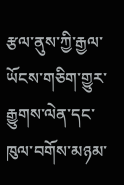རྩལ་ནུས་ཀྱི་རྒྱལ་ཡོངས་གཅིག་གྱུར་རྒྱུགས་ལེན་དང་ཁུལ་བགོས་མཉམ་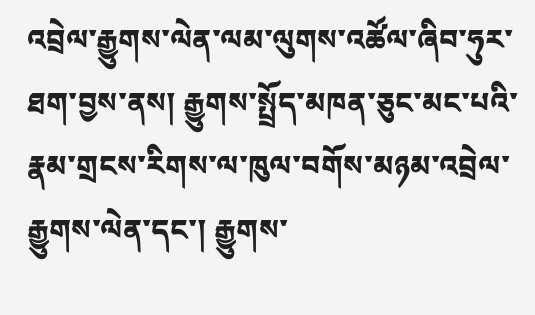འབྲེལ་རྒྱུགས་ལེན་ལམ་ལུགས་འཚོལ་ཞིབ་ཧུར་ཐག་བྱས་ནས། རྒྱུགས་སྤྲོད་མཁན་ཅུང་མང་པའི་རྣམ་གྲངས་རིགས་ལ་ཁུལ་བགོས་མཉམ་འབྲེལ་རྒྱུགས་ལེན་དང་། རྒྱུགས་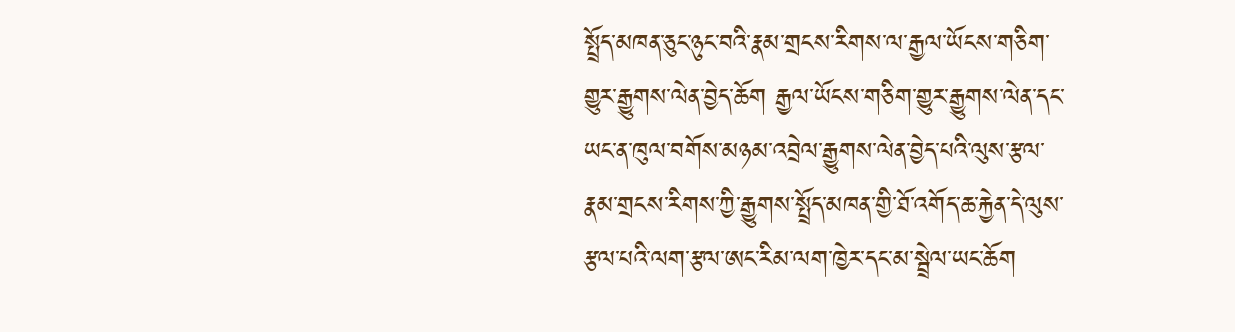སྤྲོད་མཁན་ཅུང་ཉུང་བའི་རྣམ་གྲངས་རིགས་ལ་རྒྱལ་ཡོངས་གཅིག་གྱུར་རྒྱུགས་ལེན་བྱེད་ཆོག རྒྱལ་ཡོངས་གཅིག་གྱུར་རྒྱུགས་ལེན་དང་ཡང་ན་ཁུལ་བགོས་མཉམ་འབྲེལ་རྒྱུགས་ལེན་བྱེད་པའི་ལུས་རྩལ་རྣམ་གྲངས་རིགས་ཀྱི་རྒྱུགས་སྤྲོད་མཁན་གྱི་ཐོ་འགོད་ཆ་རྐྱེན་དེ་ལུས་རྩལ་པའི་ལག་རྩལ་ཨང་རིམ་ལག་ཁྱེར་དང་མ་སྦྲེལ་ཡང་ཆོག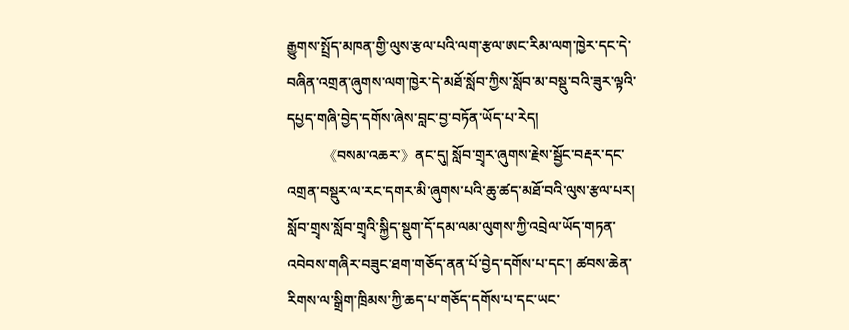རྒྱུགས་སྤྲོད་མཁན་གྱི་ལུས་རྩལ་པའི་ལག་རྩལ་ཨང་རིམ་ལག་ཁྱེར་དང་དེ་བཞིན་འགྲན་ཞུགས་ལག་ཁྱེར་དེ་མཐོ་སློབ་ཀྱིས་སློབ་མ་བསྡུ་བའི་ཟུར་ལྟའི་དཔྱད་གཞི་བྱེད་དགོས་ཞེས་བླང་བྱ་བཏོན་ཡོད་པ་རེད།
         《བསམ་འཆར་》ནང་དུ། སློབ་གྲྭར་ཞུགས་རྗེས་སྦྱོང་བརྡར་དང་འགྲན་བསྡུར་ལ་རང་དགར་མི་ཞུགས་པའི་ཆུ་ཚད་མཐོ་བའི་ལུས་རྩལ་པར། སློབ་གྲྭས་སློབ་གྲྭའི་སྐྱིད་སྡུག་དོ་དམ་ལམ་ལུགས་ཀྱི་འབྲེལ་ཡོད་གཏན་འབེབས་གཞིར་བཟུང་ཐག་གཅོད་ནན་པོ་བྱེད་དགོས་པ་དང་། ཚབས་ཆེན་རིགས་ལ་སྒྲིག་ཁྲིམས་ཀྱི་ཆད་པ་གཅོད་དགོས་པ་དང་ཡང་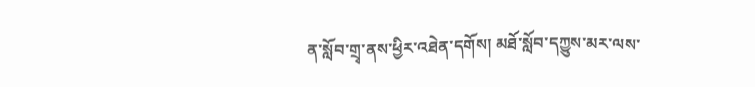ན་སློབ་གྲྭ་ནས་ཕྱིར་འཐེན་དགོས། མཐོ་སློབ་དཀྱུས་མར་ལས་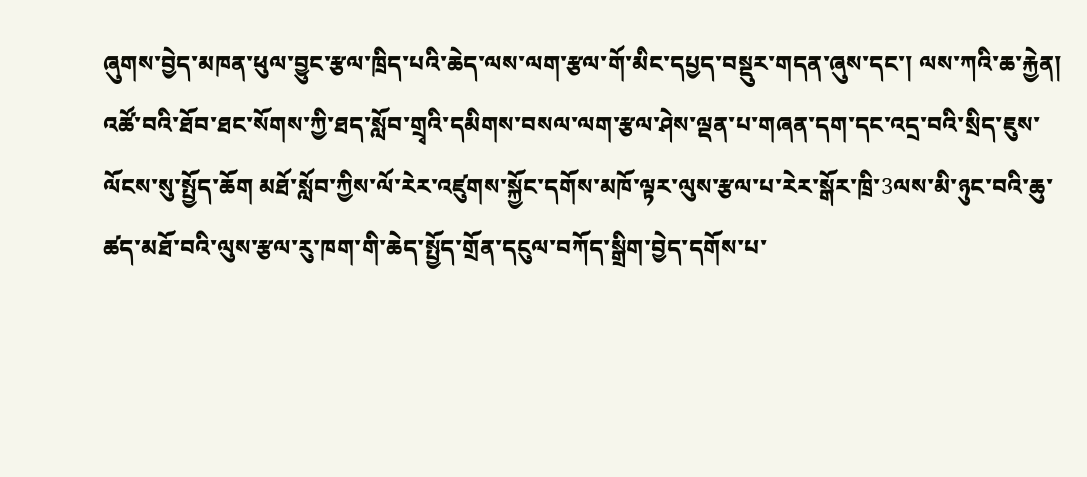ཞུགས་བྱེད་མཁན་ཕུལ་བྱུང་རྩལ་ཁྲིད་པའི་ཆེད་ལས་ལག་རྩལ་གོ་མིང་དཔྱད་བསྡུར་གདན་ཞུས་དང་། ལས་ཀའི་ཆ་རྐྱེན། འཚོ་བའི་ཐོབ་ཐང་སོགས་ཀྱི་ཐད་སློབ་གྲྭའི་དམིགས་བསལ་ལག་རྩལ་ཤེས་ལྡན་པ་གཞན་དག་དང་འདྲ་བའི་སྲིད་ཇུས་ལོངས་སུ་སྤྱོད་ཆོག མཐོ་སློབ་ཀྱིས་ལོ་རེར་འཛུགས་སྐྱོང་དགོས་མཁོ་ལྟར་ལུས་རྩལ་པ་རེར་སྒོར་ཁྲི་3ལས་མི་ཉུང་བའི་ཆུ་ཚད་མཐོ་བའི་ལུས་རྩལ་རུ་ཁག་གི་ཆེད་སྤྱོད་གྲོན་དངུལ་བཀོད་སྒྲིག་བྱེད་དགོས་པ་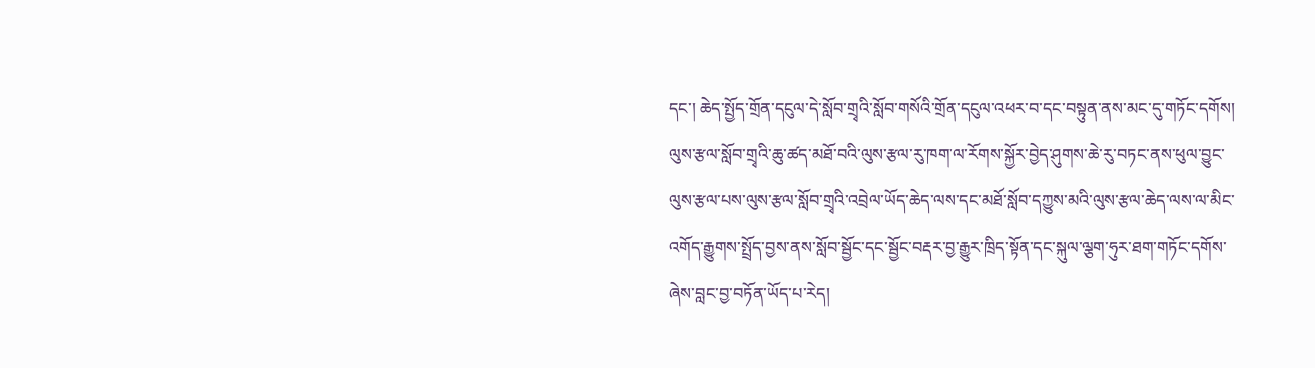དང་། ཆེད་སྤྱོད་གྲོན་དངུལ་དེ་སློབ་གྲྭའི་སློབ་གསོའི་གྲོན་དངུལ་འཕར་བ་དང་བསྟུན་ནས་མང་དུ་གཏོང་དགོས། ལུས་རྩལ་སློབ་གྲྭའི་ཆུ་ཚད་མཐོ་བའི་ལུས་རྩལ་རུ་ཁག་ལ་རོགས་སྐྱོར་བྱེད་ཤུགས་ཆེ་རུ་བཏང་ནས་ཕུལ་བྱུང་ལུས་རྩལ་པས་ལུས་རྩལ་སློབ་གྲྭའི་འབྲེལ་ཡོད་ཆེད་ལས་དང་མཐོ་སློབ་དཀྱུས་མའི་ལུས་རྩལ་ཆེད་ལས་ལ་མིང་འགོད་རྒྱུགས་སྤྲོད་བྱས་ནས་སློབ་སྦྱོང་དང་སྦྱོང་བརྡར་བྱ་རྒྱུར་ཁྲིད་སྟོན་དང་སྐུལ་ལྕག་ཧུར་ཐག་གཏོང་དགོས་ཞེས་བླང་བྱ་བཏོན་ཡོད་པ་རེད།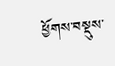ཕྱོགས་བསྡུས་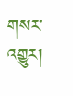གསར་འགྱུར།